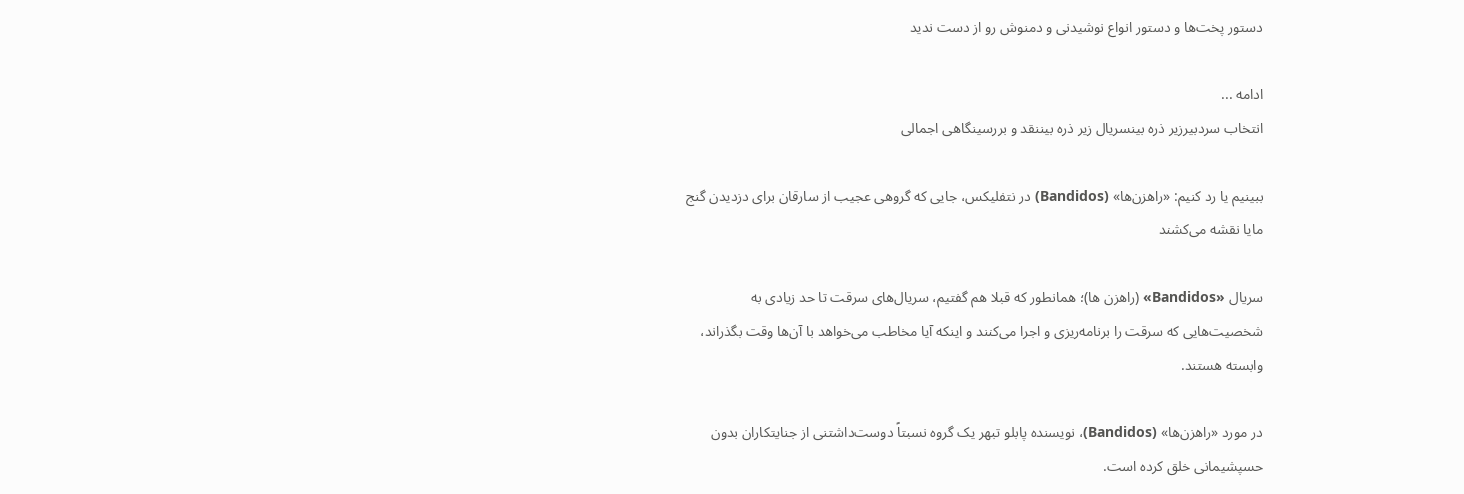دستور پخت‌ها و دستور انواع نوشیدنی و دمنوش رو از دست ندید

ادامه ...
انتخاب سردبیرزیر ذره بینسریال زیر ذره بیننقد و بررسینگاهی اجمالی

ببینیم یا رد کنیم: «راهزن‌ها» (Bandidos) در نتفلیکس، جایی که گروهی عجیب از سارقان برای دزدیدن گنج مایا نقشه می‌کشند

سریال «Bandidos» (راهزن ها)؛ همانطور که قبلا هم گفتیم، سریال‌های سرقت تا حد زیادی به شخصیت‌هایی که سرقت را برنامه‌ریزی و اجرا می‌کنند و اینکه آیا مخاطب می‌خواهد با آن‌ها وقت بگذراند، وابسته هستند.

در مورد «راهزن‌ها» (Bandidos)، نویسنده پابلو تبهر یک گروه نسبتاً دوست‌داشتنی از جنایتکاران بدون حسپشیمانی خلق کرده است.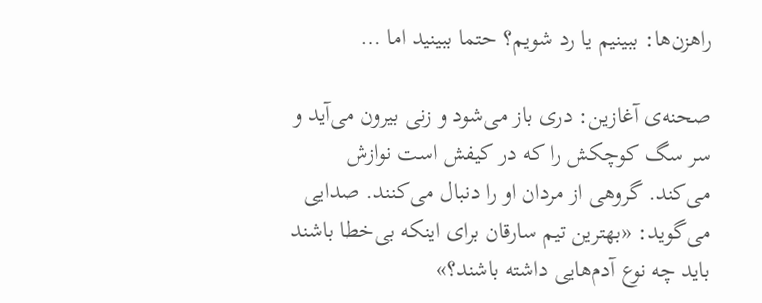راهزن‌ها: ببینیم یا رد شویم؟ حتما ببینید اما …

صحنه‌ی آغازین: دری باز می‌شود و زنی بیرون می‌آید و سر سگ کوچکش را که در کیفش است نوازش می‌کند. گروهی از مردان او را دنبال می‌کنند. صدایی می‌گوید: «بهترین تیم سارقان برای اینکه بی‌خطا باشند باید چه نوع آدم‌هایی داشته باشند؟»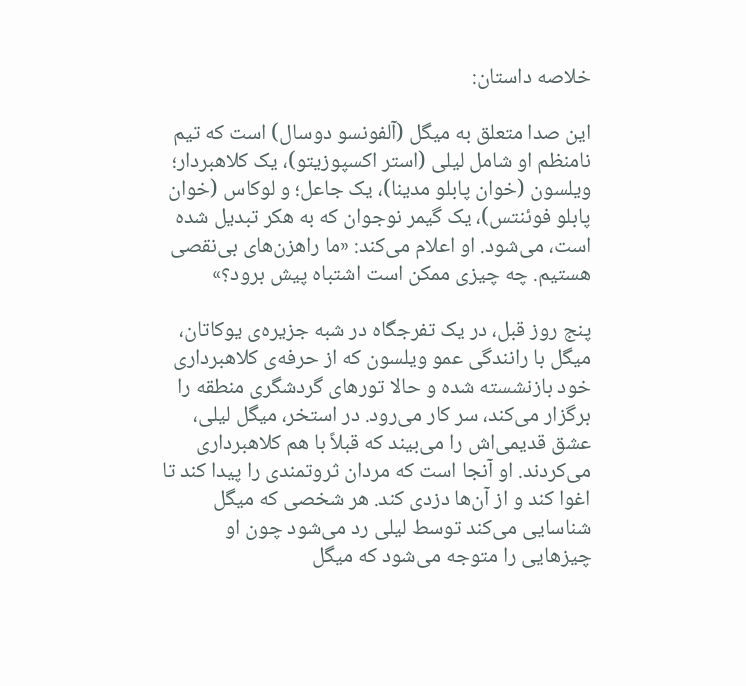خلاصه داستان:

این صدا متعلق به میگل (آلفونسو دوسال) است که تیم نامنظم او شامل لیلی (استر اکسپوزیتو)، یک کلاهبردار؛ ویلسون (خوان پابلو مدینا)، یک جاعل؛ و لوکاس (خوان پابلو فوئنتس)، یک گیمر نوجوان که به هکر تبدیل شده است، می‌شود. او اعلام می‌کند: «ما راهزن‌های بی‌نقصی هستیم. چه چیزی ممکن است اشتباه پیش برود؟»

پنج روز قبل، در یک تفرجگاه در شبه جزیره‌ی یوکاتان، میگل با رانندگی عمو ویلسون که از حرفه‌ی کلاهبرداری خود بازنشسته شده و حالا تورهای گردشگری منطقه را برگزار می‌کند، سر کار می‌رود. در استخر، میگل لیلی، عشق قدیمی‌اش را می‌بیند که قبلاً با هم کلاهبرداری می‌کردند. او آنجا است که مردان ثروتمندی را پیدا کند تا اغوا کند و از آن‌ها دزدی کند. هر شخصی که میگل شناسایی می‌کند توسط لیلی رد می‌شود چون او چیزهایی را متوجه می‌شود که میگل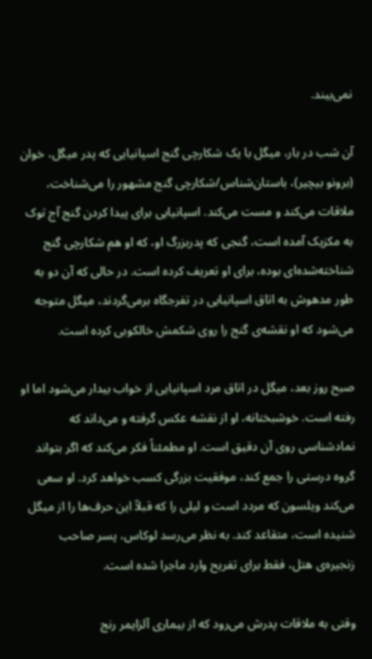نمی‌بیند.

آن شب در بار، میگل با یک شکارچی گنج اسپانیایی که پدر میگل، خوان (برونو بیچیر)، باستان‌شناس/شکارچی گنج مشهور را می‌شناخت، ملاقات می‌کند و مست می‌کند. اسپانیایی برای پیدا کردن گنج آج توک به مکزیک آمده است، گنجی که پدربزرگ او، که او هم شکارچی گنج شناخته‌شده‌ای بوده، برای او تعریف کرده است. در حالی که آن دو به طور مدهوش به اتاق اسپانیایی در تفرجگاه برمی‌گردند، میگل متوجه می‌شود که او نقشه‌ی گنج را روی شکمش خالکوبی کرده است.

صبح روز بعد، میگل در اتاق مرد اسپانیایی از خواب بیدار می‌شود اما او رفته است. خوشبختانه، او از نقشه عکس گرفته و می‌داند که نمادشناسی روی آن دقیق است. او مطمئناً فکر می‌کند که اگر بتواند گروه درستی را جمع کند، موفقیت بزرگی کسب خواهد کرد. او سعی می‌کند ویلسون که مردد است و لیلی را که قبلاً این حرف‌ها را از میگل شنیده است، متقاعد کند. به نظر می‌رسد لوکاس، پسر صاحب زنجیره‌ی هتل، فقط برای تفریح وارد ماجرا شده است.

وقتی به ملاقات پدرش می‌رود که از بیماری آلزایمر رنج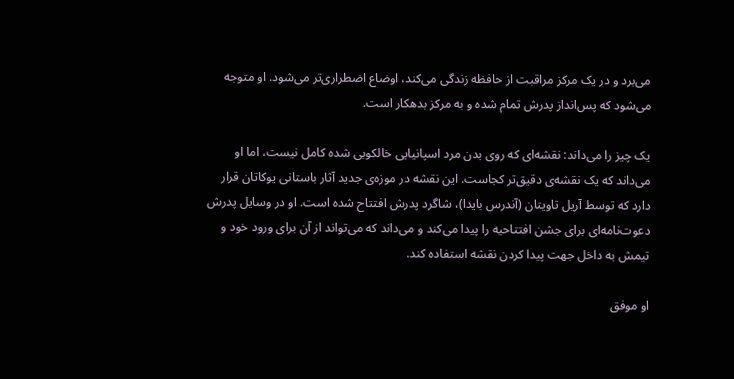می‌برد و در یک مرکز مراقبت از حافظه زندگی می‌کند، اوضاع اضطراری‌تر می‌شود. او متوجه می‌شود که پس‌انداز پدرش تمام شده و به مرکز بدهکار است.

یک چیز را می‌داند: نقشه‌ای که روی بدن مرد اسپانیایی خالکوبی شده کامل نیست، اما او می‌داند که یک نقشه‌ی دقیق‌تر کجاست. این نقشه در موزه‌ی جدید آثار باستانی یوکاتان قرار دارد که توسط آریل تاویتان (آندرس بایدا)، شاگرد پدرش افتتاح شده است. او در وسایل پدرش دعوت‌نامه‌ای برای جشن افتتاحیه را پیدا می‌کند و می‌داند که می‌تواند از آن برای ورود خود و تیمش به داخل جهت پیدا کردن نقشه استفاده کند.

او موفق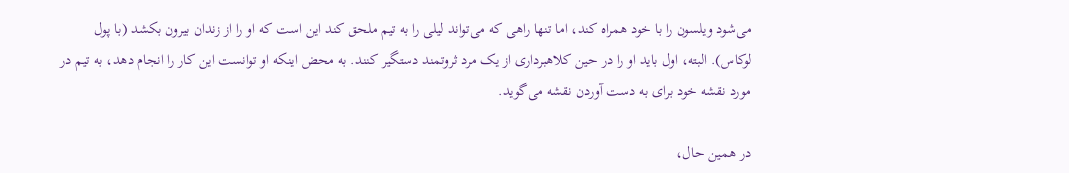می‌شود ویلسون را با خود همراه کند، اما تنها راهی که می‌تواند لیلی را به تیم ملحق کند این است که او را از زندان بیرون بکشد (با پول لوکاس). البته، اول باید او را در حین کلاهبرداری از یک مرد ثروتمند دستگیر کنند. به محض اینکه او توانست این کار را انجام دهد، به تیم در مورد نقشه خود برای به دست آوردن نقشه می‌گوید.

در همین حال،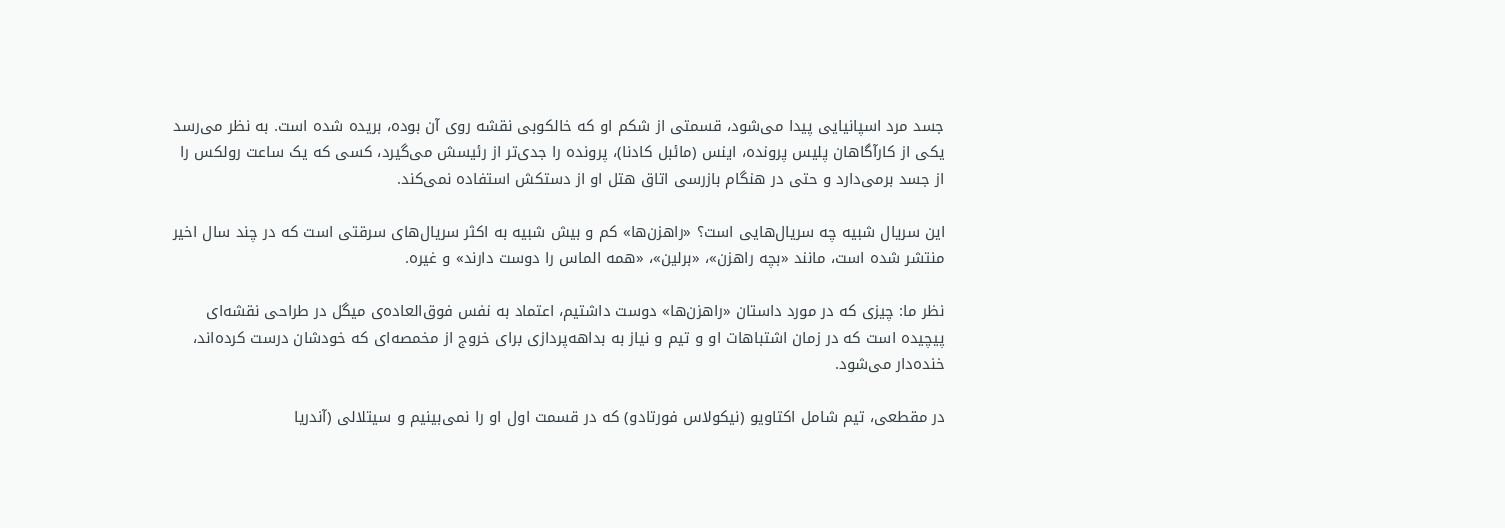جسد مرد اسپانیایی پیدا می‌شود، قسمتی از شکم او که خالکوبی نقشه روی آن بوده، بریده شده است. به نظر می‌رسد یکی از کارآگاهان پلیس پرونده، اینس (مائبل کادنا)، پرونده را جدی‌تر از رئیسش می‌گیرد، کسی که یک ساعت رولکس را از جسد برمی‌دارد و حتی در هنگام بازرسی اتاق هتل او از دستکش استفاده نمی‌کند.

این سریال شبیه چه سریال‌هایی است؟ «راهزن‌ها» کم و بیش شبیه به اکثر سریال‌های سرقتی است که در چند سال اخیر منتشر شده است، مانند «بچه راهزن»، «برلین»، «همه الماس را دوست دارند» و غیره.

نظر ما: چیزی که در مورد داستان «راهزن‌ها» دوست داشتیم، اعتماد به نفس فوق‌العاده‌ی میگل در طراحی نقشه‌ای پیچیده است که در زمان اشتباهات او و تیم و نیاز به بداهه‌پردازی برای خروج از مخمصه‌ای که خودشان درست کرده‌اند، خنده‌دار می‌شود.

در مقطعی، تیم شامل اکتاویو (نیکولاس فورتادو) که در قسمت اول او را نمی‌بینیم و سیتلالی (آندریا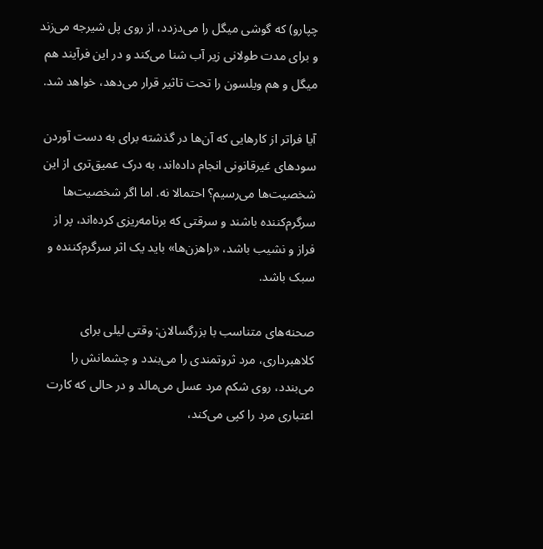چپارو) که گوشی میگل را می‌دزدد، از روی پل شیرجه می‌زند و برای مدت طولانی زیر آب شنا می‌کند و در این فرآیند هم میگل و هم ویلسون را تحت تاثیر قرار می‌دهد، خواهد شد.

آیا فراتر از کارهایی که آن‌ها در گذشته برای به دست آوردن سودهای غیرقانونی انجام داده‌اند، به درک عمیق‌تری از این شخصیت‌ها می‌رسیم؟ احتمالا نه. اما اگر شخصیت‌ها سرگرم‌کننده باشند و سرقتی که برنامه‌ریزی کرده‌اند، پر از فراز و نشیب باشد، «راهزن‌ها» باید یک اثر سرگرم‌کننده و سبک باشد.

صحنه‌های متناسب با بزرگسالان: وقتی لیلی برای کلاهبرداری، مرد ثروتمندی را می‌بندد و چشمانش را می‌بندد، روی شکم مرد عسل می‌مالد و در حالی که کارت اعتباری مرد را کپی می‌کند،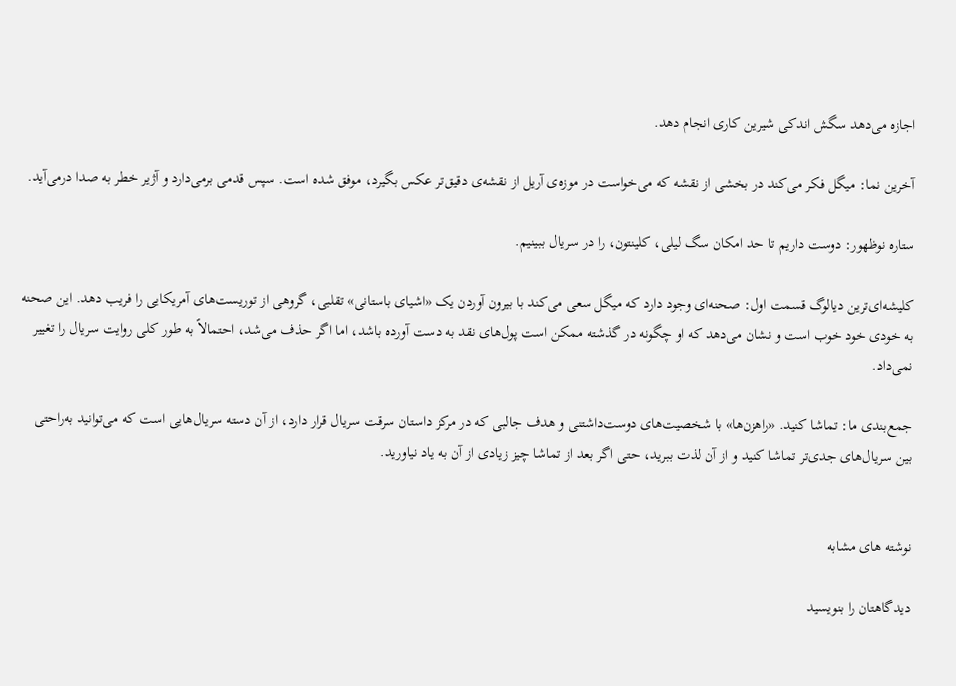اجازه می‌دهد سگش اندکی شیرین کاری انجام دهد.

آخرین نما: میگل فکر می‌کند در بخشی از نقشه که می‌خواست در موزه‌ی آریل از نقشه‌ی دقیق‌تر عکس بگیرد، موفق شده است. سپس قدمی برمی‌دارد و آژیر خطر به صدا درمی‌آید.

ستاره نوظهور: دوست داریم تا حد امکان سگ لیلی، کلینتون، را در سریال ببینیم.

کلیشه‌ای‌ترین دیالوگ قسمت اول: صحنه‌ای وجود دارد که میگل سعی می‌کند با بیرون آوردن یک «اشیای باستانی» تقلبی، گروهی از توریست‌های آمریکایی را فریب دهد. این صحنه به خودی خود خوب است و نشان می‌دهد که او چگونه در گذشته ممکن است پول‌های نقد به دست آورده باشد، اما اگر حذف می‌شد، احتمالاً به طور کلی روایت سریال را تغییر نمی‌داد.

جمع‌بندی ما: تماشا کنید. «راهزن‌ها» با شخصیت‌های دوست‌داشتنی و هدف جالبی که در مرکز داستان سرقت سریال قرار دارد، از آن دسته سریال‌هایی است که می‌توانید به‌راحتی بین سریال‌های جدی‌تر تماشا کنید و از آن لذت ببرید، حتی اگر بعد از تماشا چیز زیادی از آن به یاد نیاورید.


نوشته های مشابه

دیدگاهتان را بنویسید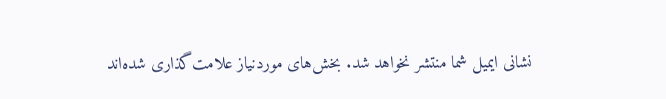نشانی ایمیل شما منتشر نخواهد شد. بخش‌های موردنیاز علامت‌گذاری شده‌اند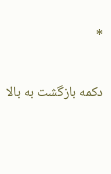*

دکمه بازگشت به بالا